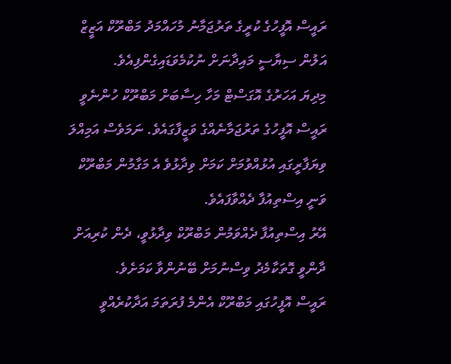ރައީސް އޮފީހުގެ ކުރީގެ ތަރުޖަމާނު މުހައްމަދު މަބްރޫކް އަޒީޒް އަލުން ސިޔާސީ މައިދާނަށް ނުކުމެވަޑައިގެންފިއެވެ.
މިދިޔަ އަހަރުގެ އޮގަސްޓް މަހާ ހިސާބަށް މަބްރޫކް ހުންނެވީ ރައީސް އޮފީހުގެ ތަރުޖަމާނެއްގެ ވަޒީފާގައެވެ. ނަމަވެސް އަމިއްލަ ވިޔަފާރީގައި އުޅުއްވުމަށް ކަމަށް ވިދާޅުވެ އެ މަގާމުން މަބްރޫކް ވަނީ އިސްތިއުފާ ދެއްވާފައެވެ.
އޭރު އިސްތިއުފާ ދެއްވަމުން މަބްރޫކް ވިދާޅުވީ، ދެން ކުރިއަށް ދާންވީ ގޮތަކާމެދު ވިސްނުމަށް ބޭނުންވާ ކަމަށެވެ.
ރައީސް އޮފީހުގައި މަބްރޫކް އެންމެ ފުރަތަމަ އަދާކުރެއްވީ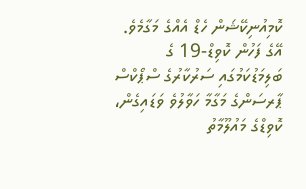ކޮމިއުނިކޭޝަން ހެޑް އެއްގެ މަގާމެވެ. އޭގެ ފަހުން ކޮވިޑް-19 ގެ ބަލިމަޑުކަމުގައި ސަރުކާރުގެ ސްޕޯކްސް ޕާރސަންގެ މަގާމާ ހަވާލުވެ ވަޑައިގެން، ކޮވިޑްގެ މައުލޫމާތު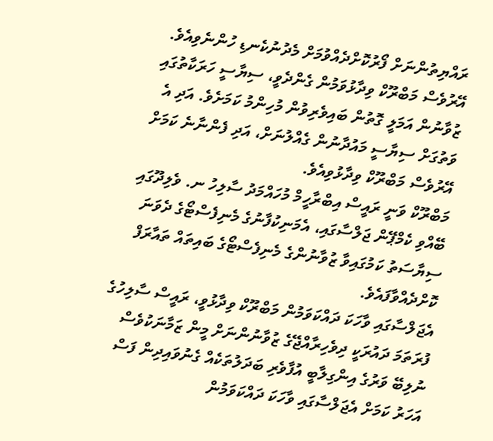ރައްޔިތުންނަށް ފޯރުކޮށްދެއްވުމަށް މެދުނުކެނޑި ހުންނެވިއެވެ.
އޭރުވެސް މަބްރޫކް ވިދާޅުވަމުން ގެންދެވީ، ސިޔާސީ ހަރަކާތުގައި ޒުވާނުން އަމަލީ ގޮތުން ބައިވެރިވުން މުހިންމު ކަމަށެވެ. އަދި އެ ވަތުގަށް ސިޔާސީ މައުދާނުން ގެއްލުނަށް، އަދި ފެންނާނެ ކަމަށް އޭރުވެސް މަބްރޫކް ވިދާޅުވިއެވެ.
މަބްރޫކް ވަނީ ރައީސް އިބްރާހީމް މުހައްމަދު ސާލިހު ނ. ވެލިދޫގައި ބޭއްވި ކެމްޕޭން ޖަލްސާގައި، އެމަނިކުފާނުގެ މެނިފެސްޓޯގެ ދެވަނަ ސިޔާސަތު ކަމުގައިވާ ޒުވާނުންގެ މެނިފެސްޓޯގެ ބައިތައް ތައާރަފް ކޮށްދެއްވާފައެވެ.
އެޖަލްސާގައި ވާހަކަ ދައްކަވަމުން މަބްރޫކް ވިދާޅުވީ، ރައީސް ސާލިހުގެ ފުރަތަމަ ދައުރަކީ ދިވެހިރާއްޖޭގެ ޒުވާނުންނަށް މީން ޒަމާނަކުވެސް ނުލިބޭ ވަރުގެ އިންގިލާބީ އުފާވެރި ބަދަލުތަކެއް ގެނުވައިދިން ފަސް އަހަރު ކަމަށް އެޖަލްސާގައި ވާހަކަ ދައްކަވަމުން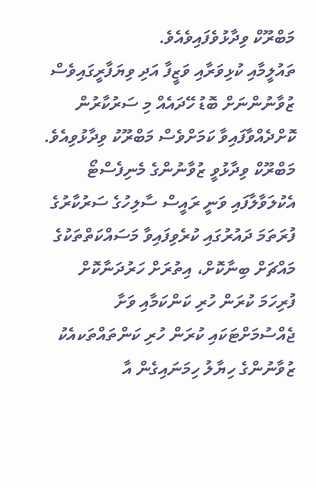މަބްރޫކް ވިދާޅުވެފައިވެއެވެ.
ތައުލީމާއި ކުޅިވަރާއި ވަޒީފާ އަދި ވިޔަފާރީގައިވެސް ޒުވާނުންނަށް ބޮޑު ހޭދައެއް މި ސަރުކާރުން ކޮށްދެއްވާފައިވާ ކަމަށްވެސް މަބްރޫކު ވިދާޅުވިއެވެ.
މަބްރޫކް ވިދާޅުވީ ޒުވާނުންގެ މެނިފެސްޓޯ އެކުލަވާލާފައި ވަނީ ރައީސް ސާލިހުގެ ސަރުކާރުގެ ފުރަތަމަ ދައުރުގައި ކުރެވިފައިވާ މަސައްކަތްތަކުގެ މައްޗަށް ބިނާކޮށް، އިތުރަށް ހަރުދަނާކޮށް ފުރިހަމަ ކުރަން ހުރި ކަންކަމާއި ވަށާ ޖެއްސުމަށްޓަކައި ކުރަން ހުރި ކަންތައްތަކއެކު ޒުވާނުންގެ ހިޔާލު ހިމަނައިގެން އާ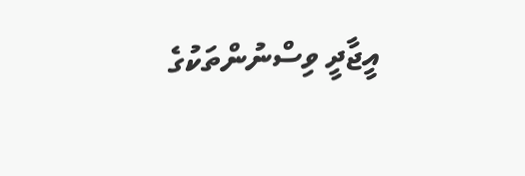އީޖާދީ ވިސްނުންތަކުގެ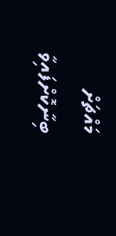މައްޗަށް ބިނާކޮށްފައިވާ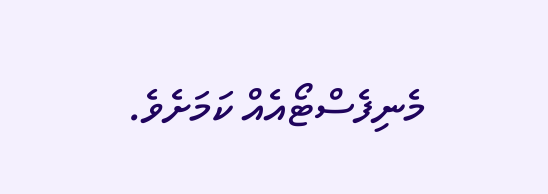މެނިފެސްޓޯއެއް ކަމަށެވެ.